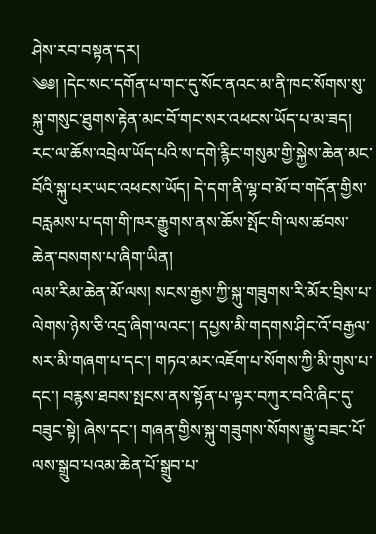ཤེས་རབ་བསྟན་དར།
༄༅། །དེང་སང་དགོན་པ་གང་དུ་སོང་ནའང་མ་ནི་ཁང་སོགས་སུ་སྐུ་གསུང་ཐུགས་རྟེན་མང་བོ་གང་སར་འཕངས་ཡོད་པ་མ་ཟད། རང་ལ་ཆོས་འབྲེལ་ཡོད་པའི་ས་དགེ་རྙིང་གསུམ་གྱི་སྐྱེས་ཆེན་མང་བོའི་སྐུ་པར་ཡང་འཕངས་ཡོད། དེ་དག་ནི་ལྷ་བ་མོ་བ་གདོན་གྱིས་བརླམས་པ་དག་གི་ཁར་རྒྱུགས་ནས་ཆོས་སྤོང་གི་ལས་ཚབས་ཆེན་བསགས་པ་ཞིག་ཡིན།
ལམ་རིམ་ཆེན་མོ་ལས། སངས་རྒྱས་ཀྱི་སྐུ་གཟུགས་རི་མོར་བྲིས་པ་ལེགས་ཉེས་ཅི་འདྲ་ཞིག་ལའང་། དཔྱས་མི་གདགས་ཤིང་འོ་བརྒྱལ་སར་མི་གཞག་པ་དང་། གཏའ་མར་འཇོག་པ་སོགས་ཀྱི་མི་གུས་པ་དང་། བརྙས་ཐབས་སྤངས་ནས་སྟོན་པ་ལྟར་བཀུར་བའི་ཞིང་དུ་བཟུང་སྟེ། ཞེས་དང་། གཞན་གྱིས་སྐུ་གཟུགས་སོགས་རྒྱུ་བཟང་པོ་ལས་སྒྲུབ་པའམ་ཆེན་པོ་སྒྲུབ་པ་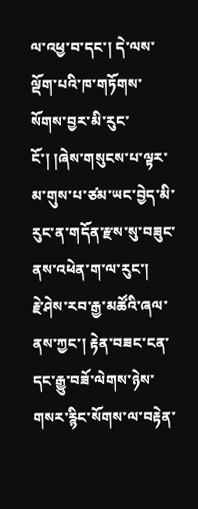ལ་འཕྱ་བ་དང་། དེ་ལས་ལྡོག་པའི་ཁ་གཏོགས་སོགས་བྱར་མི་རུང་ངོ་། །ཞེས་གསུངས་པ་ལྟར་མ་གུས་པ་ཙམ་ཡང་བྱེད་མི་རུང་ན་གདོན་རྫས་སུ་བཟུང་ནས་འཕེན་ག་ལ་རུང་།
རྗེ་ཤེས་རབ་རྒྱ་མཚོའི་ཞལ་ནས་ཀྱང་། རྟེན་བཟང་ངན་དང་རྒྱུ་བཟོ་ལེགས་ཉེས་གསར་རྙིང་སོགས་ལ་བརྟེན་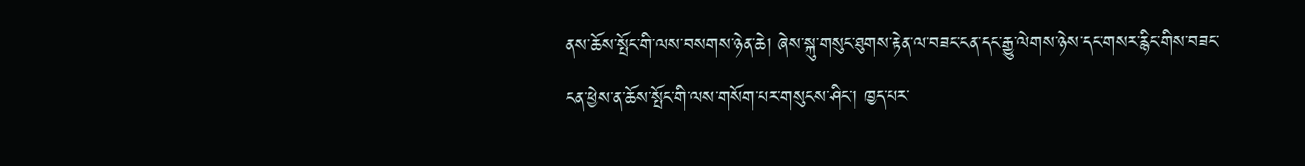ནས་ཆོས་སྤོང་གི་ལས་བསགས་ཉེན་ཆེ། ཞེས་སྐུ་གསུང་ཐུགས་རྟེན་ལ་བཟང་ངན་དང་རྒྱུ་ལེགས་ཉེས་དང་གསར་རྙིང་གིས་བཟང་ངན་ཕྱེས་ན་ཆོས་སྤོང་གི་ལས་གསོག་པར་གསུངས་ཤིང་། ཁྱད་པར་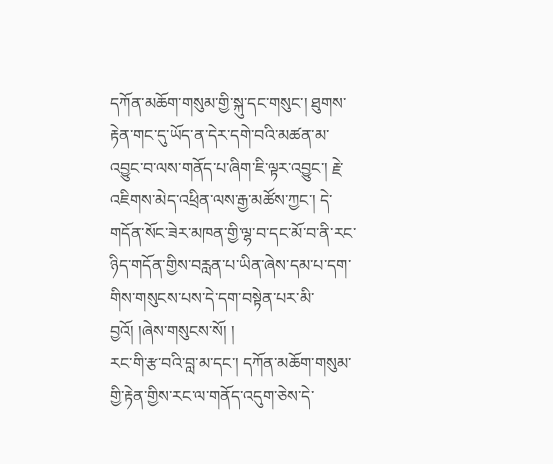དཀོན་མཆོག་གསུམ་གྱི་སྐུ་དང་གསུང་། ཐུགས་རྟེན་གང་དུ་ཡོད་ན་དེར་དགེ་བའི་མཚན་མ་འབྱུང་བ་ལས་གནོད་པ་ཞིག་ཇི་ལྟར་འབྱུང་། རྗེ་འཇིགས་མེད་འཕྲིན་ལས་རྒྱ་མཚོས་ཀྱང་། དེ་གདོན་སོང་ཟེར་མཁན་གྱི་ལྷ་བ་དང་མོ་བ་ནི་རང་ཉིད་གདོན་གྱིས་བརླན་པ་ཡིན་ཞེས་དམ་པ་དག་གིས་གསུངས་པས་དེ་དག་བསྟེན་པར་མི་བྱའོ། །ཞེས་གསུངས་སོ། །
རང་གི་རྩ་བའི་བླ་མ་དང་། དཀོན་མཆོག་གསུམ་གྱི་རྟེན་གྱིས་རང་ལ་གནོད་འདུག་ཅེས་དེ་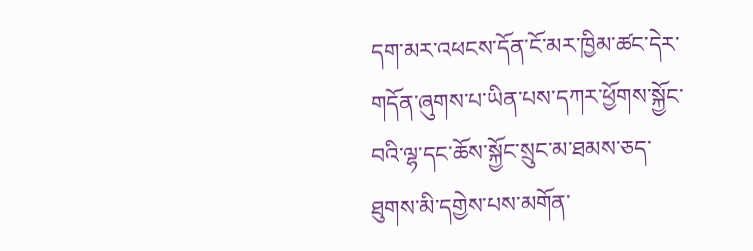དག་མར་འཕངས་དོན་ངོ་མར་ཁྱིམ་ཚང་དེར་གདོན་ཞུགས་པ་ཡིན་པས་དཀར་ཕྱོགས་སྐྱོང་བའི་ལྷ་དང་ཆོས་སྐྱོང་སྲུང་མ་ཐམས་ཅད་ཐུགས་མི་དགྱེས་པས་མགོན་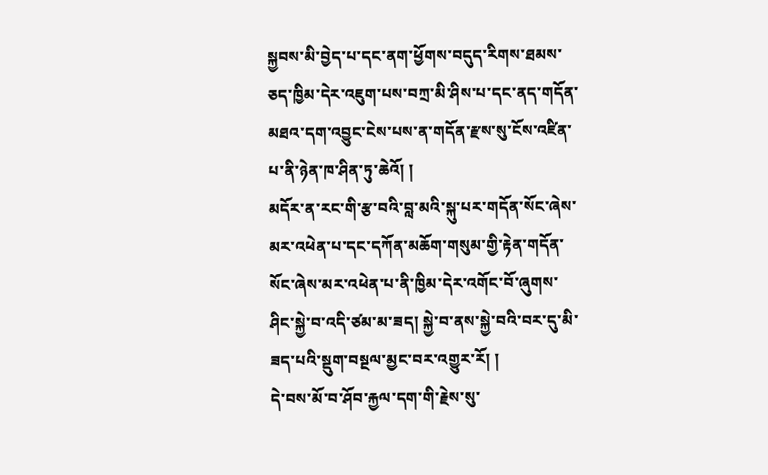སྐྱབས་མི་བྱེད་པ་དང་ནག་ཕྱོགས་བདུད་རིགས་ཐམས་ཅད་ཁྱིམ་དེར་འཇུག་པས་བཀྲ་མི་ཤིས་པ་དང་ནད་གདོན་མཐའ་དག་འབྱུང་ངེས་པས་ན་གདོན་རྫས་སུ་ངོས་འཛིན་པ་ནི་ཉེན་ཁ་ཤིན་ཏུ་ཆེའོ། །
མདོར་ན་རང་གི་རྩ་བའི་བླ་མའི་སྐུ་པར་གདོན་སོང་ཞེས་མར་འཕེན་པ་དང་དཀོན་མཆོག་གསུམ་གྱི་རྟེན་གདོན་སོང་ཞེས་མར་འཕེན་པ་ནི་ཁྱིམ་དེར་འགོང་བོ་ཞུགས་ཤིང་སྐྱེ་བ་འདི་ཙམ་མ་ཟད། སྐྱེ་བ་ནས་སྐྱེ་བའི་བར་དུ་མི་ཟད་པའི་སྡུག་བསྔལ་མྱང་བར་འགྱུར་རོ། །
དེ་བས་མོ་བ་ཤོབ་རྐྱལ་དག་གི་རྗེས་སུ་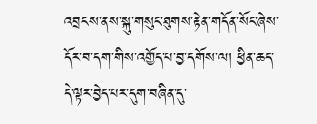འབྲངས་ནས་སྐུ་གསུང་ཐུགས་རྟེན་གདོན་སོང་ཞེས་དོར་བ་དག་གིས་འགྱོད་པ་བྱ་དགོས་ལ། ཕྱིན་ཆད་དེ་ལྟར་བྱེད་པར་དུག་བཞིན་དུ་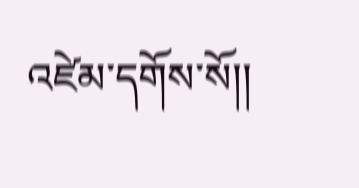འཛེམ་དགོས་སོ།།